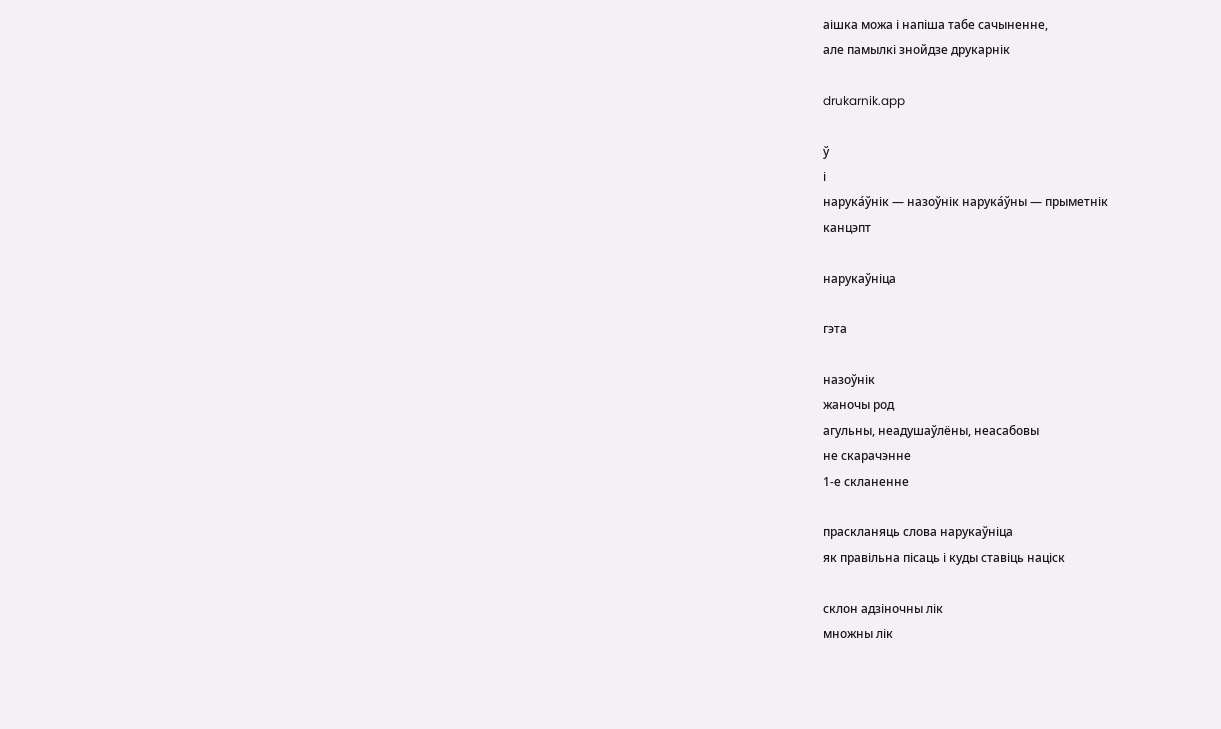аішка можа і напіша табе сачыненне,
але памылкі знойдзе друкарнік

drukarnik.app

ў
і
нарука́ўнік — назоўнік нарука́ўны — прыметнік
канцэпт

нарукаўніца

гэта

назоўнік
жаночы род
агульны, неадушаўлёны, неасабовы
не скарачэнне
1-е скланенне

праскланяць слова нарукаўніца
як правільна пісаць і куды ставіць націск

склон адзіночны лік
множны лік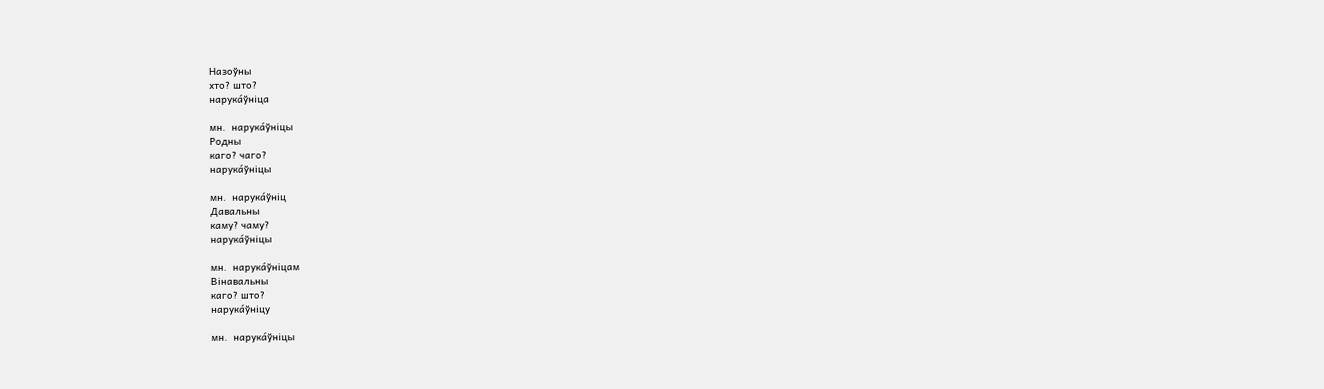Назоўны
хто? што?
нарука́ўніца

мн.  нарука́ўніцы
Родны
каго? чаго?
нарука́ўніцы

мн.  нарука́ўніц
Давальны
каму? чаму?
нарука́ўніцы

мн.  нарука́ўніцам
Вінавальны
каго? што?
нарука́ўніцу

мн.  нарука́ўніцы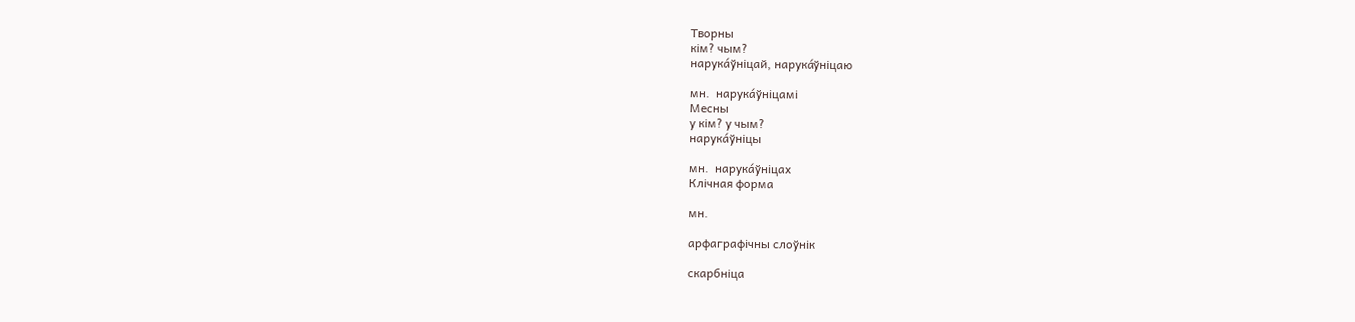Творны
кім? чым?
нарука́ўніцай, нарука́ўніцаю

мн.  нарука́ўніцамі
Месны
у кім? у чым?
нарука́ўніцы

мн.  нарука́ўніцах
Клічная форма

мн.

арфаграфічны слоўнік

скарбніца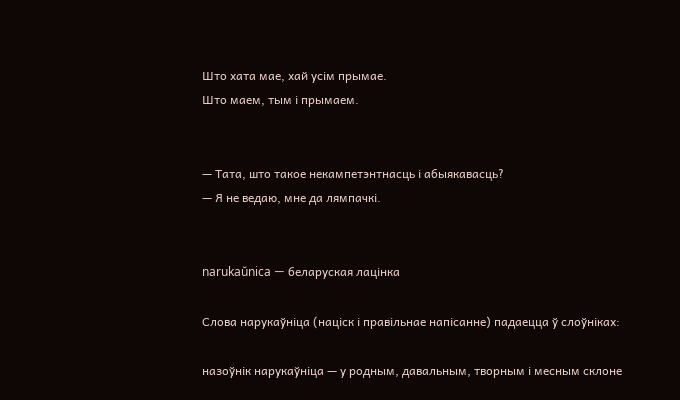Што хата мае, хай усім прымае.
Што маем, тым і прымаем.


— Тата, што такое некампетэнтнасць і абыякавасць?
— Я не ведаю, мне да лямпачкі.


narukaŭnica — беларуская лацінка

Слова нарукаўніца (націск і правільнае напісанне) падаецца ў слоўніках:

назоўнік нарукаўніца — у родным, давальным, творным і месным склоне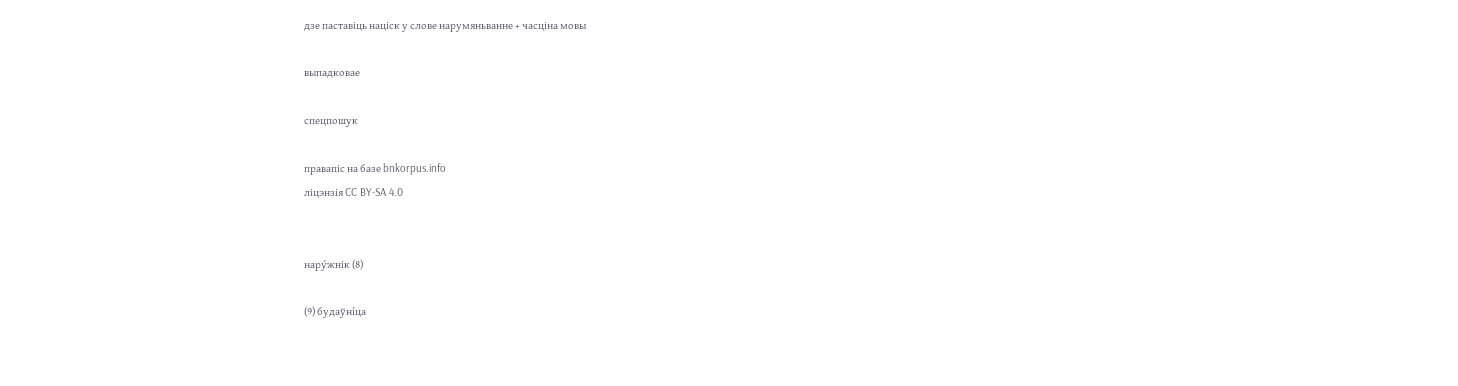дзе паставіць націск у слове нарумяньванне + часціна мовы

выпадковае

спецпошук

правапіс на базе bnkorpus.info
ліцэнзія CC BY-SA 4.0


нару́жнік (8)

(9) будаўні́ца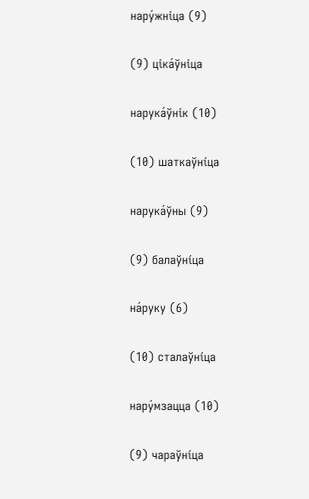нару́жніца (9)

(9) ціка́ўніца

нарука́ўнік (10)

(10) шаткаўні́ца

нарука́ўны (9)

(9) балаўні́ца

на́руку (6)

(10) сталаўні́ца

нару́мзацца (10)

(9) чараўні́ца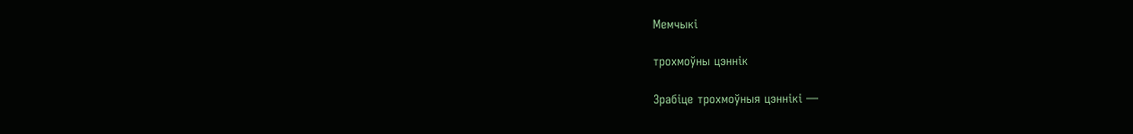Мемчыкі

трохмоўны цэннік

Зрабіце трохмоўныя цэннікі —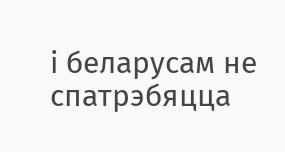і беларусам не спатрэбяцца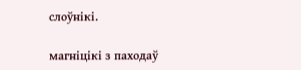слоўнікі.

магніцікі з паходаў